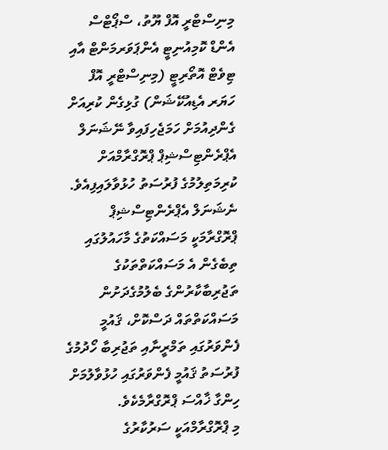މިނިސްޓްރީ އޮފް ޔޫތު، ސްޕޯޓްސް އެންޑް ކޮމިއުނިޓީ އެންޕަވަރމަންޓް އާއި ޓިވެޓް އޮތޯރިޓީ (މިނިސްޓްރީ އޮފް ހަޔަރ އެޑިއުކޭޝަން) ގުޅިގެން ކުރިއަށް ގެންދިއުމަށް ހަމަޖެހިފައިވާ ނޭޝަނަލް އެޕްރެންޓިސްޝިޕް ޕްރޮގްރާމްއަށް ކުރިމަތިލުމުގެ ފުރުސަތު ހުޅުވާލައިފިއެވެ.
ނެޝަނަލް އެޕްރެންޓިސްޝިޕް ޕްރޮގްރާމަކީ މަސައްކަތުގެ މާހައުލުގައި ތިބެގެން އެ މަސައްކަތްތަކުގެ ތަޖުރިބާކާރުންގެ ބެލުމުގެދަށުން މަސައްކަތްތައް ދަސްކޮށް، ޤައުމީ ފެންވަރުގައި ތަމްރީނާއި ތަޖުރިބާ ހޯދުމުގެ ފުރުސަތު ޤައުމީ ފެންވަރުގައި ހުޅުވާލުމަށް ހިންގާ ޚާއްސަ ޕްރޮގްރާމެކެވެ.
މި ޕްރޮގްރާމްއަކީ ސަރުކާރުގެ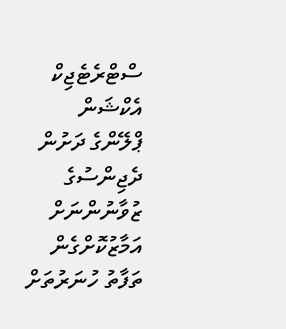ސްޓްރެޓެޖިކް އެކްޝަން ޕްލޭންގެ ދަށުން ދެޖިންސުގެ ޒުވާނުންނަށް އަމާޒުކޮށްގެން ތަފާތު ހުނަރުތަށް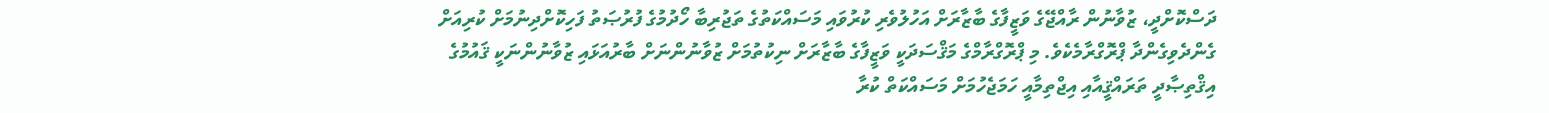ދަސްކޮށްދީ، ޒުވާނުން ރާއްޖޭގެ ވަޒީފާގެ ބާޒާރަށް އަހުލުވެރި ކުރުވައި މަސައްކަތުގެ ތަޖުރިބާ ހޯދުމުގެ ފުރުޞަތު ފަހިކޮށްދިނުމަށް ކުރިއަށް ގެންދެވިގެންދާ ޕްރޮގްރާމެކެވެ. މި ޕްރޮގްރާމްގެ މަޤްސަދަކީ ވަޒީފާގެ ބާޒާރަށް ނިކުތުމަށް ޒުވާނުންނަށް ބާރުއަޅައި ޒުވާނުންނަކީ ޤައުމުގެ އިޤްތިޞާދީ ތަރައްޤީއާއި އިޖްތިމާއީ ހަމަޖެހުމަށް މަސައްކަތް ކުރާ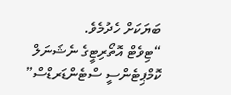ބަޔަކަށް ހެދުމެވެ.
“ޓިވެޓް އޮތޯރިޓީގެ ނެޝަނަލް ކޮމްޕިޓެންސީ ސްޓެންޑަރޑްސް”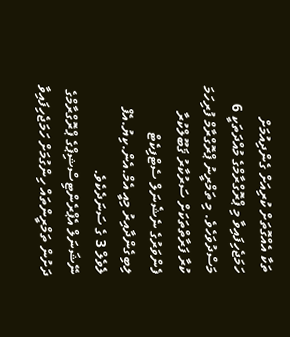ތަކާ އެއްގޮތަށް ކުރިއަށް ގެންދިއުމަށް ހަމަޖެހިފައިވާ މި ޕްރޮގްރާމްގެ މުއްދަތަކީ 6 މަސްދުވަހެވެ. މި ތަމްރީނު ޕްރޮގްރާމް ފުރިހަމަ ކުރާ ފަރާތްތަކަށް ސަރުކާރު ޤަބޫލްކުރާ ފެންވަރުގެ ނެޝެނަލް ސެޓްފިކެޓް ލިބިގެންދާއިރު މިއީ އެމް.އެން.ކިޔު.އެފް ލެވެލް 3 ގެ ސަނަދެކެވެ.
ނޭޝަނަލް އެޕްރެންޓިސްޝިޕްގެ ޕްރޮގްރާމްގެ ދަށުން ތަމްރީންތައް ހިންގުމަށް ހަމަޖެހިފައިވާ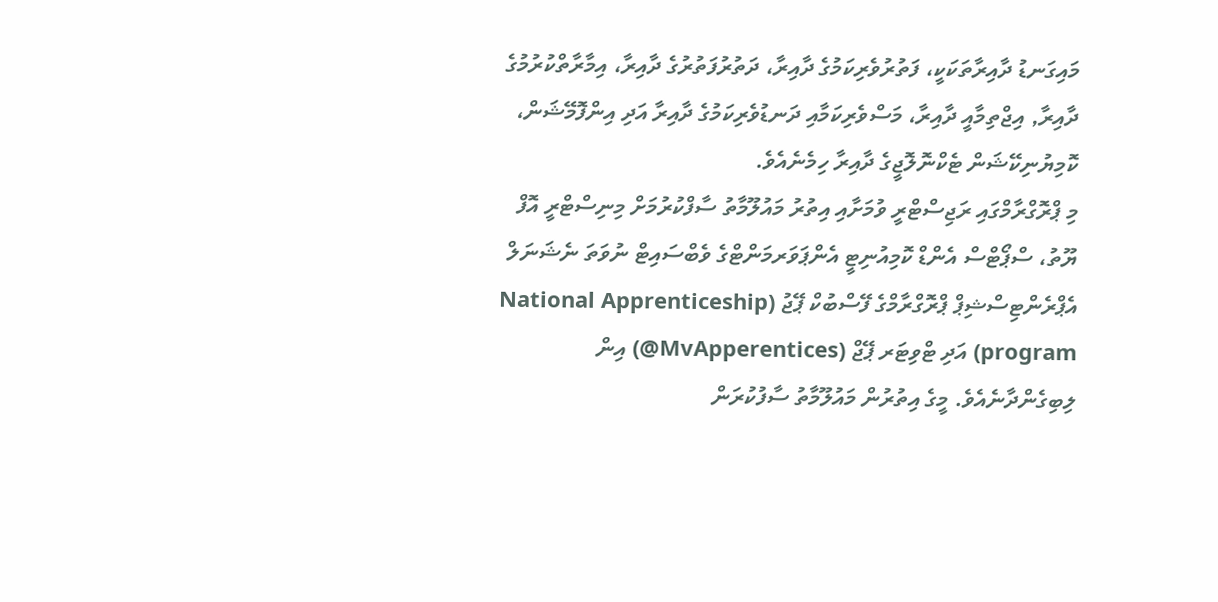މައިގަނޑު ދާއިރާތަކަކީ، ފަތުރުވެރިކަމުގެ ދާއިރާ، ދަތުރުފަތުރުގެ ދާއިރާ، އިމާރާތްކުރުމުގެ ދާއިރާ, އިޖްތިމާއީ ދާއިރާ، މަސްވެރިކަމާއި ދަނޑުވެރިކަމުގެ ދާއިރާ އަދި އިންފޮމޭޝަން، ކޮމިޔުނިކޭޝަން ޓެކްނޮލޮޖީގެ ދާއިރާ ހިމެނެއެވެ.
މި ޕްރޮގްރާމްގައި ރަޖިސްޓްރީ ވުމަށާއި އިތުރު މައުލޫމާތު ސާފްކުރުމަށް މިނިސްޓްރީ އޮފް ޔޫތު، ސްޕޯޓްސް އެންޑް ކޮމިއުނިޓީ އެންޕަވަރމަންޓްގެ ވެބްސައިޓް ނުވަތަ ނެޝަނަލް އެޕްރެންޓިސްޝިޕް ޕްރޮގްރާމްގެ ފޭސްބުކް ޕޭޖު (National Apprenticeship program) އަދި ޓްވިޓަރ ޕޭޖް (MvApperentices@) އިން ލިބިގެންދާނެއެވެ. މީގެ އިތުރުން މައުލޫމާތު ސާފުކުރަން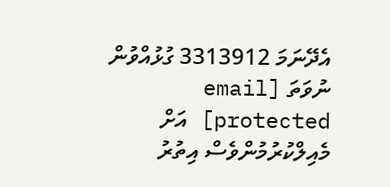އެދޭނަމަ 3313912 ގުޅުއްވުން ނުވަތަ [email protected] އަށް މެއިލްކުރުމުންވެސް އިތުރު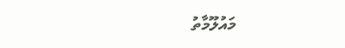މައުލޫމާތު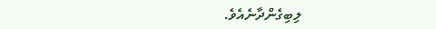ލިބިގެންދާނެއެވެ.